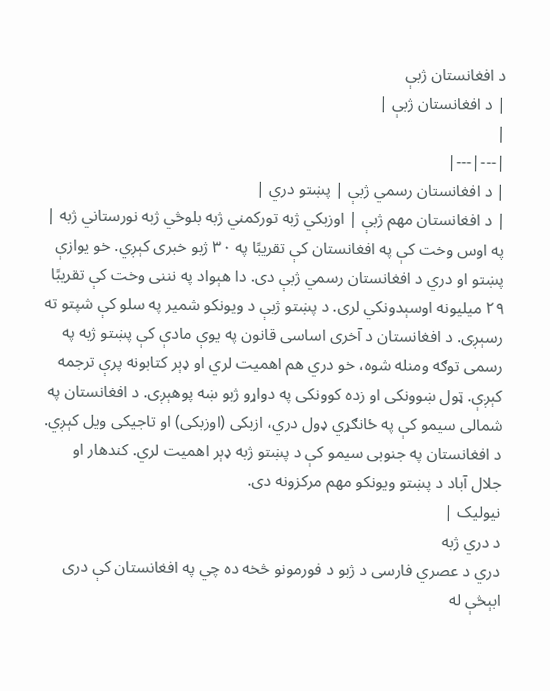د افغانستان ژبې
| د افغانستان ژبې |
|
|---|---|
| د افغانستان رسمي ژبې | پښتو دري |
| د افغانستان مهم ژبې | اوزبکي ژبه تورکمني ژبه بلوڅي ژبه نورستاني ژبه |
په اوس وخت کې په افغانستان کې تقریبًا په ۳۰ ژبو خبری کېږي. خو یوازې پښتو او دري د افغانستان رسمي ژبې دی. دا هېواد په نننی وخت کې تقریبًا ۲۹ میلیونه اوسېدونکي لری. د پښتو ژبې د ویونکو شمیر په سلو کې شپتو ته رسېږی. د افغانستان د آخری اساسی قانون په یوې مادې کې پښتو ژبه په رسمی توګه ومنله شوه، خو دري هم اهمیت لري او ډېر کتابونه پرې ترجمه کېږې. ټول ښوونکی او زده کوونکی په دواړو ژبو ښه پوهېږی. د افغانستان په شمالی سیمو کې په ځانګړي ډول دري، ازبکی (اوزبکی) او تاجیکی ویل کېږي. د افغانستان په جنوبی سیمو کې د پښتو ژبه ډېر اهمیت لري. کندهار او جلال آباد د پښتو ویونکو مهم مرکزونه دی.
نيوليک |
د دري ژبه
دري د عصري فارسی د ژبو د فورمونو څخه ده چي په افغانستان کې دری ابېڅې له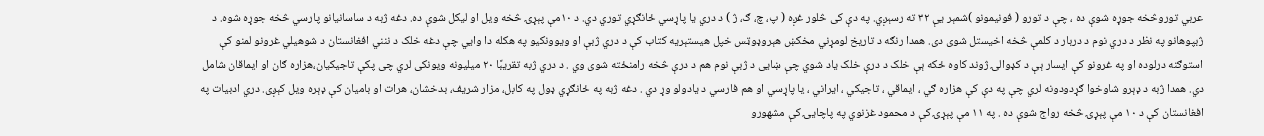عربي توروڅخه جوړه شوې ده ، چې د تورو ( فونيمونو )شمېر يې ۳۲ ته رسېږي. په دې کی څلور غږه ( پ، چ، ګ، ژ ) د دري يا پاړسي ځانګړي توري دي. د ۱۰مې پېړۍ څخه ویل او لیکل شوې ده. دغه ژبه د ساسانیانو پارسي څخه جوړه شوه. د ژبپوهانو په نظر د دري نوم د دربار د کلمې څخه اخیستل شوی دی. همدا رنګه د تاريخ لومړني مخکښ هېروډوټس خپل هيستېريه کتاب کې د دري ژبې او ويوونکيو په هکله دا وايي چې دغه خلک د ننني افغانستان د شوهيلي غرونو لمنو کې استوګنه درلوده او په غرونو کې ايسار ېې د کډوالۍ ژوند کاوه ځکه ېې خلک د درې خلک ياد شوي چې ښايی د ژبې نوم هم د درې څخه رامنځته شوی وي . د دري ژبه تقریبًا ۲۰ میلیونه ویونکی لري چی پکې تاجیکیان،هزاره ګان او ایماقان شامل دي. همدا ژبه د ډېرو شاوخوا ګړدودونه لري چې په دې کې هزاره ګي ، ايماقي ، تاجيکي ، ايراني ، يا پاړسي او هم فارسي د يادولو وړ دي . دغه ژبه په ځانګړي ډول په کابل، مزار شریف، بدخشان، هرات او بامیان کې ډېره ویل کېږی. دري ادبیات په افغانستان کې د ۱۰ مې پېړۍ څخه رواج شوې ده . په ۱۱ مې پېړۍ کې د محمود غزنوي په پاچایۍ کې مشهورو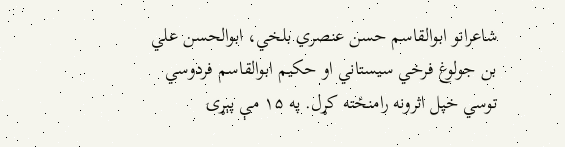شاعرانو ابوالقاسم حسن عنصري بلخي، ابوالحسن علي بن جولوغ فرخي سیستاني او حکیم ابوالقاسم فردوسي توسي خپل اثرونه رامنځته کړل. په ۱۵ مې پېړۍ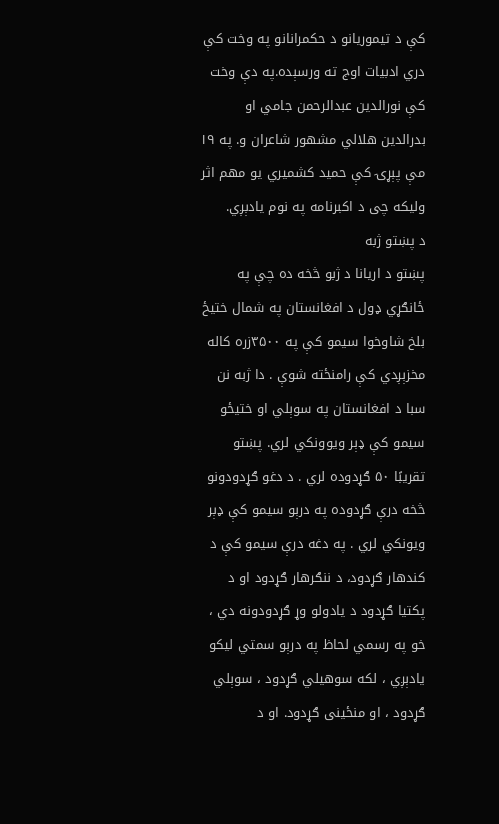کې د تیموریانو د حکمرانانو په وخت کې دري ادبیات اوج ته ورسېده.په دې وخت کې نورالدین عبدالرحمن جامي او بدرالدین هلالي مشهور شاعران و. په ۱۹ مې پېړۍ کې حمید کشمیري یو مهم اثر ولیکه چی د اکبرنامه په نوم یادېږي.
د پښتو ژبه
پښتو د اریانا د ژبو څخه ده چې په ځانګړي ډول د افغانستان په شمال ختيځ بلخ شاوخوا سيمو کې په ۳۵۰۰زره کاله مخزېږدي کې رامنځته شوې . دا ژبه نن سبا د افغانستان په سوېلي او ختيځو سیمو کې ډېر ويوونکي لري. پښتو تقریبًا ۵۰ ګړدوده لري . د دغو ګړدودونو څخه درې ګړدوده په درېو سيمو کې ډېر ويونکي لري . په دغه درې سيمو کې د کندهار ګړدود، د ننګرهار ګړدود او د پکتیا ګړدود د يادولو وړ ګړدودونه دي ، خو په رسمي لحاظ په درېو سمتي ليکو يادېږي ، لکه سوهيلي ګړدود ، سوېلي ګړدود ، او منځينی ګړدود. او د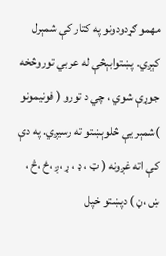مهمو ګړدودونو په کتار کې شمېرل کېږي. پښتوابېڅې له عربي توروڅخه جوړې شوي ، چي د تورو ( فونيمونو )شمېر يې څلوېښتو ته رسيږي. په دې کې اته غږونه ( ټ ، ډ ، ړ ،ږ ،ځ ،څ ، ښ ،ڼ ) دپښتو خپل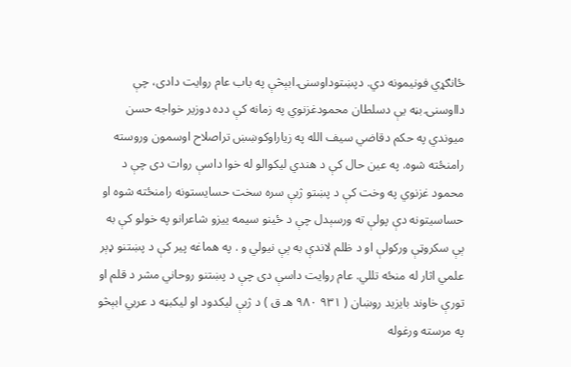ځانګړي فونيمونه دي. دپښتوداوسنۍ ابېڅې په باب عام روايت دادی، چې دااوسنۍ بڼه يې دسلطان محمودغزنوي په زمانه کې دده دوزير خواجه حسن ميوندي په حکم دقاضي سيف الله په زياراوکوښښ تراصلاح اوسمون وروسته رامنځته شوه. په عين حال کې د هندي ليکوالو له خوا داسې روات دی چې د محمود غزنوي په وخت کې د پښتو ژبې سره سخت حسايستونه رامنځته شوه او حساسيتونه دې پولې ته ورسېدل چې د ځينو سيمه ييزو شاعرانو په خولو کې به ېې سکروټې ورکولې او د ظلم لاندې به ېې نیولي و . په هماغه پیر کې د پښتنو ډېر علمي اثار له منځه تللي. عام روايت داسې دی چې د پښتنو روحاني مشر د قلم او تورې خاوند بايزيد روښان ( ٩٣١ ٩٨٠ هـ ق ) د ژبې لیکدود او ليکبڼه د عربي ابېڅو په مرسته ورغوله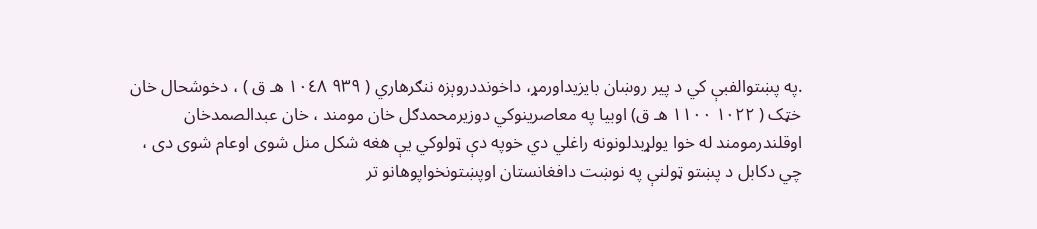.په پښتوالفبې کي د پير روښان بايزيداورمړ، داخونددروېزه ننګرهاري ( ٩٣٩ ١٠٤٨ هـ ق ) ، دخوشحال خان خټک ( ١٠٢٢ ١١٠٠ هـ ق) اوبيا په معاصرينوکي دوزيرمحمدګل خان مومند ، خان عبدالصمدخان اوقلندرمومند له خوا يولړبدلونونه راغلي دي خوپه دې ټولوکي يې هغه شکل منل شوی اوعام شوی دی ، چي دکابل د پښتو ټولنې په نوښت دافغانستان اوپښتونخواپوهانو تر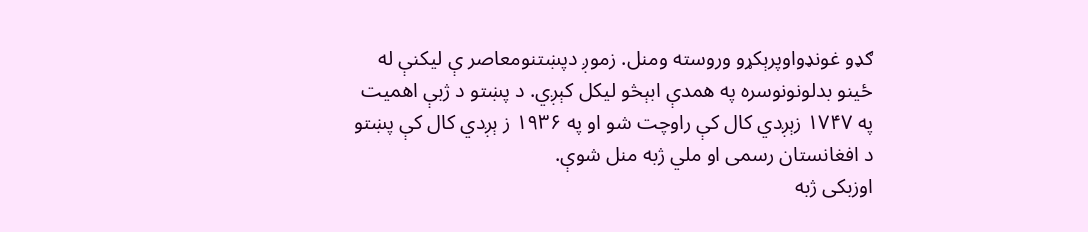ګډو غونډواوپرېکړو وروسته ومنل. زموږ دپښتنومعاصر ې ليکنې له ځينو بدلونونوسره په همدې ابېڅو ليکل کېږي. د پښتو د ژبې اهمیت په ۱۷۴۷ زېږدي کال کې راوچت شو او په ۱۹۳۶ ز ېږدي کال کې پښتو د افغانستان رسمی او ملي ژبه منل شوې.
اوزبکی ژبه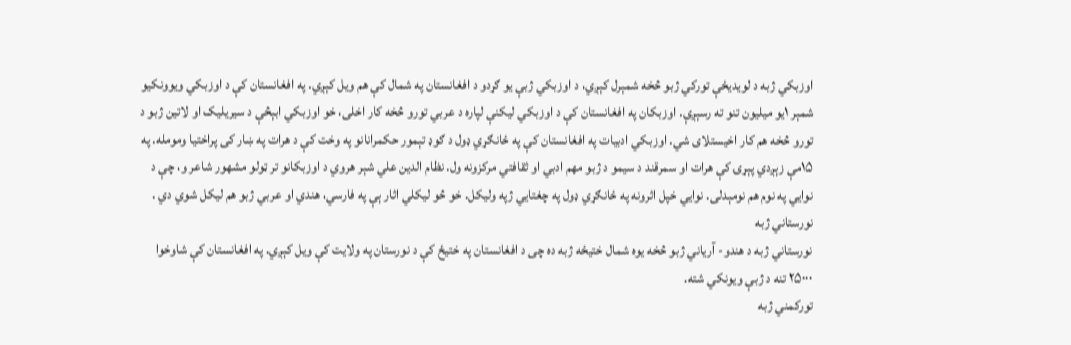اوزبکي ژبه د لویدیځې تورکي ژبو څخه شمېرل کېږي، د اوزبکي ژبې يو ګړدو د افغانستان په شمال کې هم ویل کېږي. په افغانستان کې د اوزبکي ویوونکيو شمېر ۱يو میلیون تنو ته رسېږې. اوزبکان په افغانستان کې د اوزبکي لیکنې لپاره د عربي تورو څخه کار اخلی، خو اوزبکي ابېڅې د سیریلیک او لاتین ژبو د تورو څخه هم کار اخیستلای شي. اوزبکي ادبیات په افغانستان کې په ځانګړي ډول د ګوډ تېمور حکمرانانو په وخت کې د هرات په ښار کی پراختیا ومومله. په ۱۵مې زېږدي پېړۍ کې هرات او سمرقند د سيمو د ژبو مهم ادبي او ثقافتي مرکزونه ول. نظام الدین علي شېر هروي د اوزبکانو تر ټولو مشهور شاعر و، چې د نوایي په نوم هم نومېدلی. نوایي خپل اثرونه په ځانګړي ډول په چغتايي ژپه ولیکل. خو څو ليکلي اثار ېې په فارسي، هندي او عربي ژبو هم ليکل شوي دي .
نورستاني ژبه
نورستاني ژبه د هندو- آریاني ژبو څخه يوه شمال ختيځه ژبه ده چی د افغانستان په ختیځ کې د نورستان په ولایت کې ویل کېږي. په افغانستان کې شاوخوا ۲۵۰۰۰ تنه د ژبې ویونکي شته.
تورکمني ژبه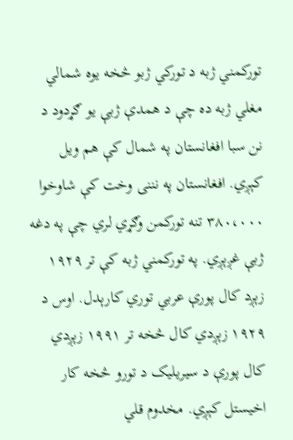تورکمني ژبه د تورکي ژبو څخه يوه شمالي مغلي ژبه ده چې د همدې ژبې يو ګړدود د نن سبا افغانستان په شمال کې هم ویل کېږي. افغانستان په نننی وخت کې شاوخوا ۳۸۰،۰۰۰ تنه تورکمن وګړي لري چې په دغه ژبې غږېږي. په تورکمني ژبه کې تر ۱۹۲۹ زېږد کال پورې عربي توري کارېدل. اوس د ۱۹۲۹ زېږدي کال څخه تر ۱۹۹۱ زېږدي کال پورې د سیریلیک د تورو څخه کار اخیستل کېږي. مخدوم قلي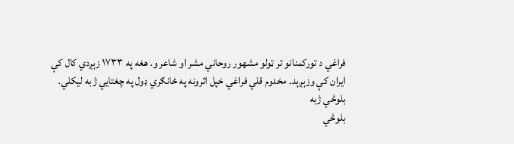فراغي د تورکمنانو تر ټولو مشهور روحاني مشر او شاعر و. هغه په ۱۷۳۳ زېږدي کال کې ایران کې وزېږېد. مخدوم قلي فراغي خپل اثرونه په ځانګري ډول په چغتايي ژبه ليکلي.
بلوڅي ژبه
بلوڅي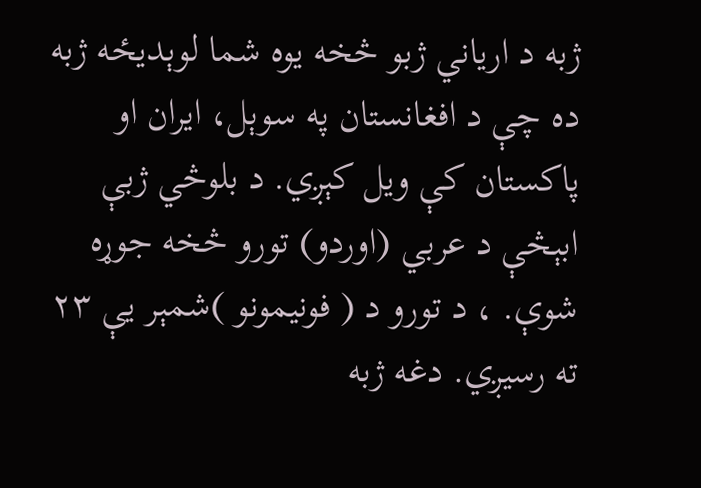ژبه د اریاني ژبو څخه يوه شما لوېديځه ژبه ده چې د افغانستان په سوېل، ايران او پاکستان کې ویل کېږي. د بلوڅي ژبې ابېڅې د عربي (اوردو) تورو څخه جوړه شوې. ، د تورو د ( فونيمونو )شمېر يې ۲۳ ته رسيږي. دغه ژبه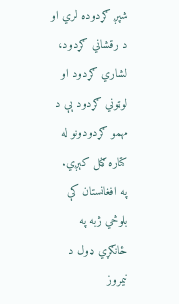شپږ ګړدوده لري او د رقشاني ګړدود، لشاري ګړدود او لوټوني ګړدود ېې د مهمو ګړدودونو له کتاره ګڼل کېږي. په افغانستان کې بلوڅي ژبه په ځانګړي ډول د نیمروز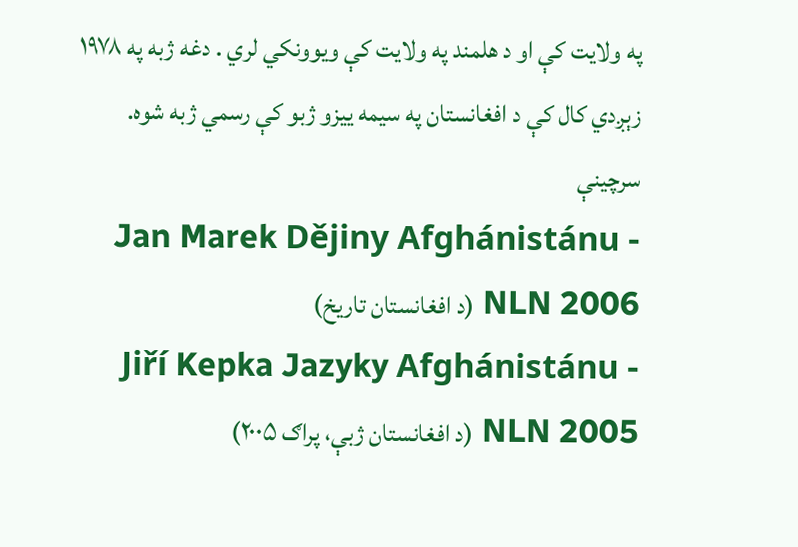په ولایت کې او د هلمند په ولایت کې ويوونکي لري . دغه ژبه په ۱۹۷۸ زېږدي کال کې د افغانستان په سيمه ييزو ژبو کې رسمي ژبه شوه.
سرچینې
- Jan Marek Dějiny Afghánistánu NLN 2006 (د افغانستان تاریخ)
- Jiří Kepka Jazyky Afghánistánu NLN 2005 (د افغانستان ژبې، پراګ ۲۰۰۵)